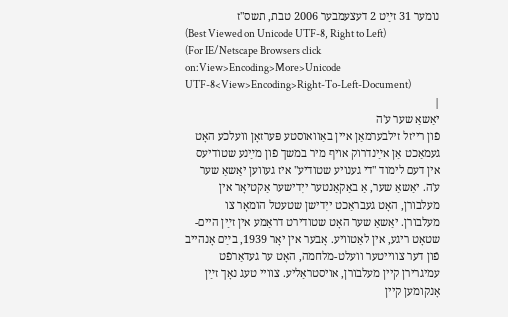נומער 31 זײַט 2 דעצעמבער 2006 טבת, תשס"ז
(Best Viewed on Unicode UTF-8, Right to Left)
(For IE/Netscape Browsers click on:View>Encoding>More>Unicode UTF-8<View>Encoding>Right-To-Left-Document)
|
יאַשאַ שער ע'ה
פֿון רייזל זילבערמאַן איין באַוואוסטע פּערזאָן וועלכע האָט געמאַכט אַן אײַנדרוק אויף מיר במשך פֿון מײַנע שטודיעס אין דעם לימוד "די גענויע שטודיע" איז געווען יאַשאַ שער ע'ה. יאַשאַ שער, אַ באַקאַנטער ייִדישער אַקטיאָר אין מעלבורן, האָט געבראַכט ייִדישן שטעטל הומאָר צו מעלבורן. יאַשאַ שער האָט שטודירט דראַמע אין זײַן היים-שטאָט ריגע, אין לאַטוויע. אָבער אין יאָר 1939, בײַם אָנהייב פֿון דער צווייטער וועלט-מלחמה, האָט ער געדאַרפֿט עמיגרירן קיין מעלבורן, אויסטראַליע. צוויי טעג נאָך זײַן אָנקומען קיין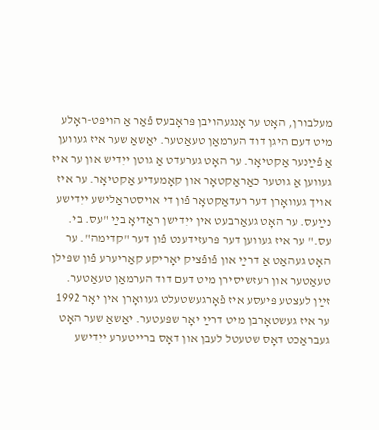מעלבורן, האָט ער אָנגעהויבן פּראָבעס פֿאַר אַ הויפּט-ראָלע מיט דעם היגן דוד הערמאַן טעאַטער. יאַשאַ שער איז געווען אַ פֿײַנער אַקטיאָר. ער האָט גערעדט אַ גוטן ייִדיש און ער איז געווען אַ גוטער כאַראַקטאָר און קאָמעדיע אַקטיאָר. ער איז אויך געוואָרן דער רעדאַקטאָר פֿון די אויסטראַלישע ייִדישע נײַעס. ער האָט געאַרבעט אין ייִדישן ראַדיאָ בײַ "עס. בי. עס." ער איז געווען דער פּרעזידענט פֿון דער "קדימה". ער האָט געהאַט אַ דרײַ און פֿופֿציק יאָריקע קאַריערע פֿון שפּילן טעאַטער און רעזשיסירן מיט דעם דוד הערמאַן טעאַטער. זײַן לעצטע פּיעסע איז פֿאָרגעשטעלט געוואָרן אין יאָר 1992 ער איז געשטאָרבן מיט דרײַ יאָר שפּעטער. יאַשאַ שער האָט געבראַכט דאָס שטעטל לעבן און דאָס ברייטערע ייִדישע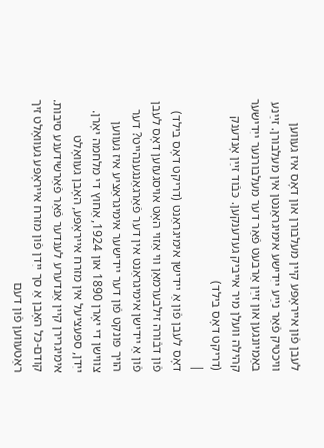לעבן פֿון אייראָפּע קיין מעלבורן און דאָס איז געווען וויכטיק פֿאַר נײַע ייִדישע אימיגראַנטן אין מעלבורן. זײַנע באַמיונגען און זײַן אַרבעט פֿאַר דער מעלבורנער ייִדישער קהילה וועלן מיר אייביק געדענקען. כּבֿוד זײַן אָנדענק (דריקט דאָס בילד)
|
דאָס לעבן פֿון אַ יידישן אימיגראַנט (דריקט דאָס בילד) פֿון דבֿורה זילבערמאַן ווי אַזוי האָט אויסגעזען דאָס לעבן פֿון אַ יידישן אימיגראַנט אין דער פֿאַרגאַנגענהייט? דער הויך פּונקט פֿון דער יידישער אימיגראַציע איז געווען צווישן די יאָרן 1890 און 1924, אַחוץ די מלחמה יאָרן. ייִדן, ספּעציעל אין מזרח אייראָפּע, האָבן געוואָלט אימיגרירן קיין אַנדערע לענדער פֿאַר פֿאַרשידענע סיבות. קודם-כּל האָבן אַ סך ייִדן פֿון מזרח אייראָפּע געוואָלט זיך ראַטעווען פֿון דעם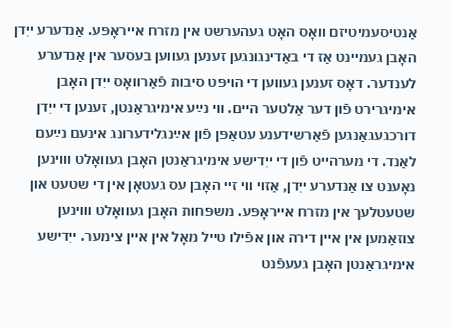אַנטיסעמיטיזם וואָס האָט געהערשט אין מזרח אייראָפּע. אַנדערע ייִדן האָבן געמיינט אַז די באַדינגונגען זענען געווען בעסער אין אַנדערע לענדער. דאָס זענען געווען די הויפּט סיבות פֿאַרוואָס ייִדן האָבן אימיגרירט פֿון דער אַלטער היים. ווי נײַע אימיגראַנטן, זענען די ייִדן דורכגעגאַנגען פֿאַרשידענע עטאַפּן פֿון אײַנגלידערונג אינעם נײַעם לאַנד. די מערהייט פֿון די ייִדישע אימיגראַנטן האָבן געוואָלט וווינען נאָענט צו אַנדערע ייִדן, אַזוי ווי זיי האָבן עס געטאָן אין די שטעט און שטעטלעך אין מזרח אייראָפּע. משפּחות האָבן געוואָלט וווינען צוזאַמען אין איין דירה און אפֿילו טייל מאָל אין איין צימער. ייִדישע אימיגראַנטן האָבן געעפֿנט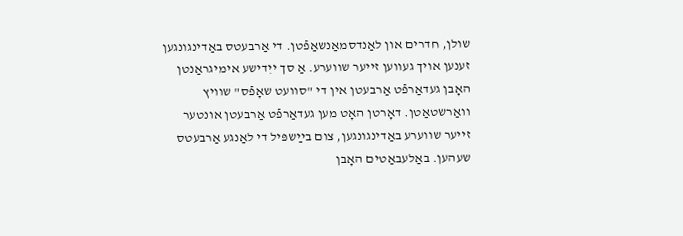שולן, חדרים און לאַנדסמאַנשאַפֿטן. די אַרבעטס באַדינגונגען זענען אויך געווען זייער שווערע. אַ סך ייִדישע אימיגראַנטן האָבן געדאַרפֿט אַרבעטן אין די "סוועט שאָפֿס" שוויץ וואַרשטאַטן. דאָרטן האָט מען געדאַרפֿט אַרבעטן אונטער זייער שווערע באַדינגונגען, צום בײַשפּיל די לאַנגע אַרבעטס שעהען. באַלעבאַטים האָבן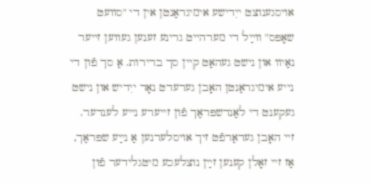אויסגענוצט ייִדישע אימיגראַנטן אין די "סוועט שאָפּס" ווײַל די מערהייט גרינע זענען געווען זייער נאַיוו און נישט געהאַט קיין סך ברירות. אַ סך פֿון די נייע אימיגראַנטן האָבן גערעדט נאָר ייִדיש און נישט געקענט די לאַנדשפּראַך פֿון זייערע נייע לענדער. זיי האָבן געדאַרפֿט זיך אויסלערנען אַ נײַע שפּראַך, אַז זיי זאָלן קענען זײַן נוצלעכע מיטגלידער פֿון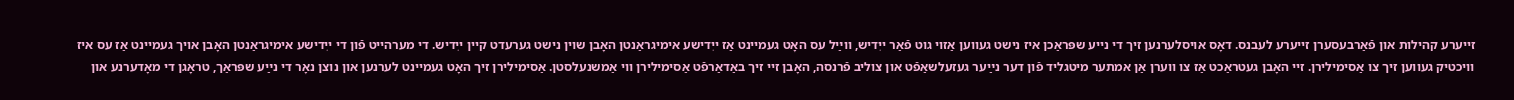זייערע קהילות און פֿאַרבעסערן זייערע לעבנס. דאָס אויסלערנען זיך די נייע שפּראַכן איז נישט געווען אַזוי גוט פֿאַר ייִדיש, ווײַל עס האָט געמיינט אַז ייִדישע אימיגראַנטן האָבן שוין נישט גערעדט קיין ייִדיש. די מערהייט פֿון די ייִדישע אימיגראַנטן האָבן אויך געמיינט אַז עס איז וויכטיק געווען זיך צו אַסימילירן. זיי האָבן געטראַכט אַז צו ווערן אַן אמתער מיטגליד פֿון דער נײַער געזעלשאַפֿט און צוליב פֿרנסה, האָבן זיי זיך באַדאַרפֿט אַסימילירן ווי אַמשנעלסטן. אַסימילירן זיך האָט געמיינט לערנען און נוצן נאָר די נײַע שפּראַך, טראָגן די מאָדערנע און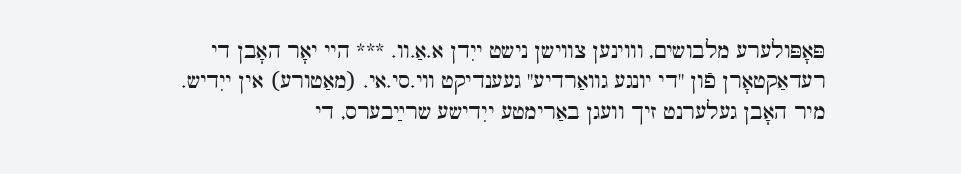פּאָפּולערע מלבושים, וווינען צווישן נישט ייִדן א.אַ.וו. *** היי יאָר האָבן די רעדאַקטאָרן פֿון "די יונגע גוואַרדיע" געענדיקט ווי.סי.אי. (מאַטורע) אין ייִדיש. מיר האָבן געלערנט זיך וועגן באַרימטע ייִדישע שרײַבערס, די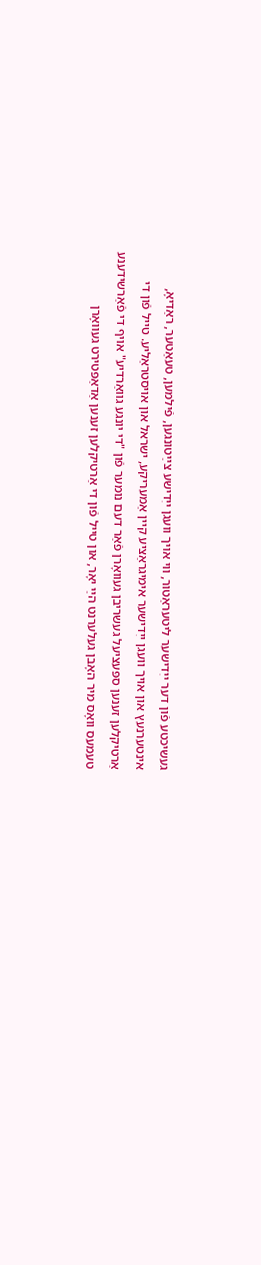געשיכטע פֿון דער ייִדישער ליטעראַטור, ווי אויך וועגן ייִדישע צײַטונגען, פֿילמען, טעאַטער, ראַדיאָ, אינטערנעץ און אויך וועגן ייִדישער אימיגראַציע קיין אַמעריקע, ישראל און אויסטראַליע. טייל פֿון די אַרטיקלען זענען ספּעציעל געשריבן געוואָרן פֿאַר דעם נומער פֿון "די יונגע גוואַרדיע" אויף די פֿאַרשידענע טעמעס וואָס מיר האָבן געלערנט הײַ יאָר, און טייל פֿון די אַרטיקלען זענען אַדאַפּטירט געוואָרן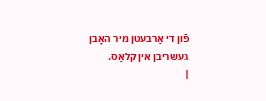פֿון די אַרבעטן מיר האָבן געשריבן אין קלאַס.
|